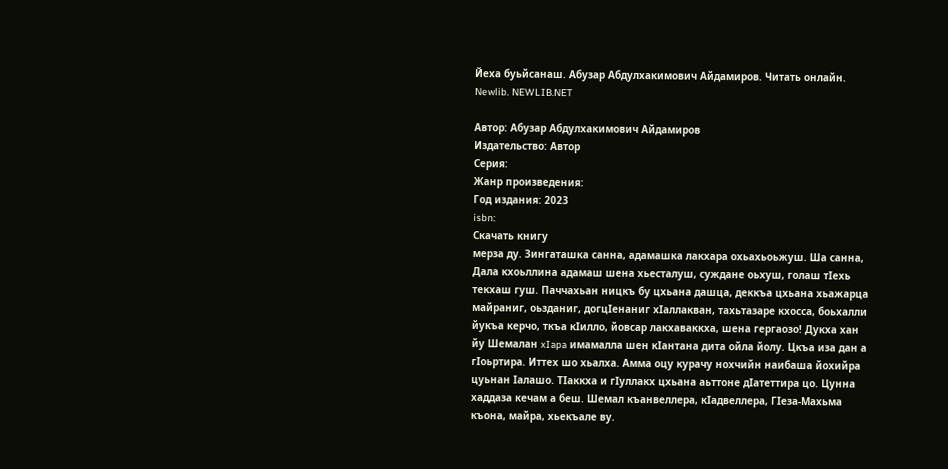Йеха буьйсанаш. Абузар Абдулхакимович Айдамиров. Читать онлайн. Newlib. NEWLIB.NET

Автор: Абузар Абдулхакимович Айдамиров
Издательство: Автор
Серия:
Жанр произведения:
Год издания: 2023
isbn:
Скачать книгу
мерза ду. Зингаташка санна, адамашка лакхара охьахьоьжуш. Ша санна, Дала кхоьллина адамаш шена хьесталуш, суждане оьхуш, голаш тIехь текхаш гуш. Паччахьан ницкъ бу цхьана дашца, деккъа цхьана хьажарца майраниг, оьзданиг, догцIенаниг хIаллакван, тахьтазаре кхосса, боьхалли йукъа керчо, ткъа кIилло, йовсар лакхаваккха, шена гергаозо! Дукха хан йу Шемалан xIapa имамалла шен кIантана дита ойла йолу. Цкъа иза дан а гIоьртира. Иттех шо хьалха. Амма оцу курачу нохчийн наибаша йохийра цуьнан Iалашо. ТIаккха и гIуллакх цхьана аьттоне дIатеттира цо. Цунна хаддаза кечам а беш. Шемал къанвеллера, кIадвеллера, ГIеза-Махьма къона, майра, хьекъале ву.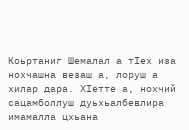Коьртаниг Шемалал а тIех иза нохчашна везаш а, лоруш а хилар дара. ХIетте а, нохчий сацамболлуш дуьхьалбевлира имамалла цхьана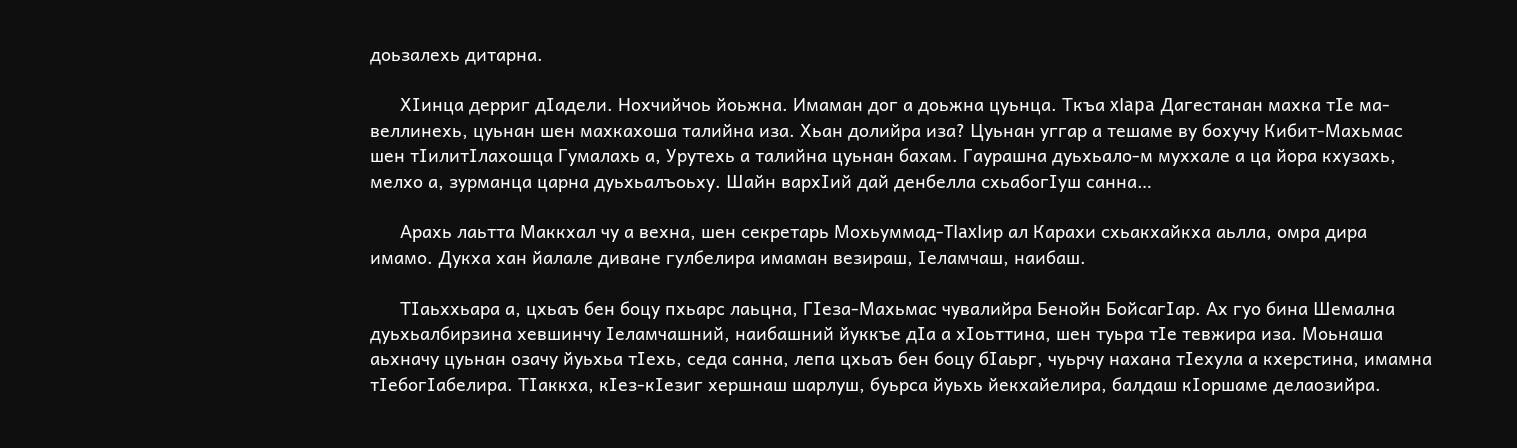доьзалехь дитарна.

      ХIинца дерриг дIадели. Нохчийчоь йоьжна. Имаман дог а доьжна цуьнца. Ткъа xIapa Дагестанан махка тIе ма-веллинехь, цуьнан шен махкахоша талийна иза. Хьан долийра иза? Цуьнан уггар а тешаме ву бохучу Кибит-Махьмас шен тIилитIлахошца Гумалахь а, Урутехь а талийна цуьнан бахам. Гаурашна дуьхьало-м муххале а ца йора кхузахь, мелхо а, зурманца царна дуьхьалъоьху. Шайн вархIий дай денбелла схьабогIуш санна…

      Арахь лаьтта Маккхал чу а вехна, шен секретарь Мохьуммад-TIaxIиp ал Карахи схьакхайкха аьлла, омра дира имамо. Дукха хан йалале диване гулбелира имаман везираш, Iеламчаш, наибаш.

      ТIаьххьара а, цхьаъ бен боцу пхьарс лаьцна, ГIеза-Махьмас чувалийра Бенойн БойсагIар. Ах гуо бина Шемална дуьхьалбирзина хевшинчу Iеламчашний, наибашний йуккъе дIа а хIоьттина, шен туьра тIе тевжира иза. Моьнаша аьхначу цуьнан озачу йуьхьа тIехь, седа санна, лепа цхьаъ бен боцу бIаьрг, чуьрчу нахана тIeхула а кхерстина, имамна тIебогIабелира. ТIаккха, кIез-кIезиг хершнаш шарлуш, буьрса йуьхь йекхайелира, балдаш кIоршаме делаозийра.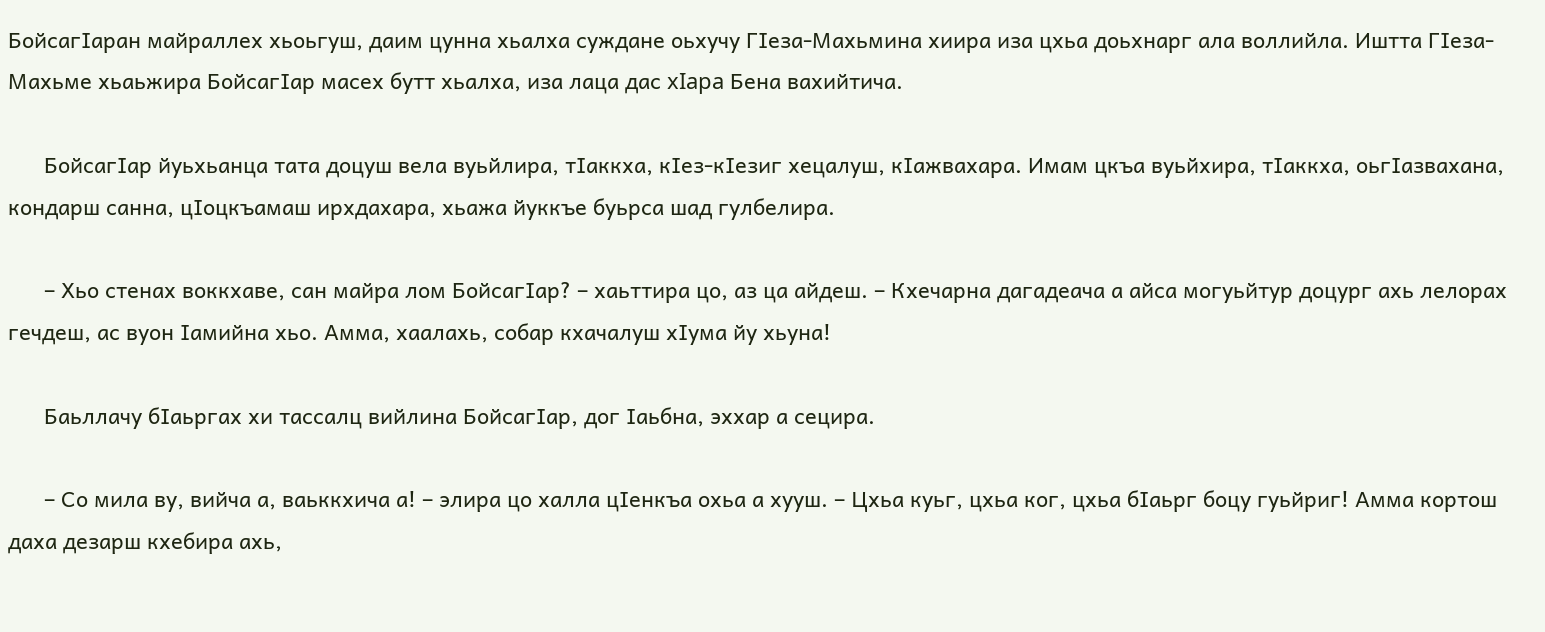БойсагIаран майраллех хьоьгуш, даим цунна хьалха суждане оьхучу ГIеза-Махьмина хиира иза цхьа доьхнарг ала воллийла. Иштта ГIеза-Махьме хьаьжира БойсагIар масех бутт хьалха, иза лаца дас xIapa Бена вахийтича.

      БойсагIар йуьхьанца тата доцуш вела вуьйлира, тIаккха, кIез-кIезиг хецалуш, кIажвахара. Имам цкъа вуьйхира, тIаккха, оьгIазвахана, кондарш санна, цIоцкъамаш ирхдахара, хьажа йуккъе буьрса шад гулбелира.

      – Хьо стенах воккхаве, сан майра лом БойсагIар? – хаьттира цо, аз ца айдеш. – Кхечарна дагадеача а айса могуьйтур доцург ахь лелорах гечдеш, ас вуон Iамийна хьо. Амма, хаалахь, собар кхачалуш хIума йу хьуна!

      Баьллачу бIаьргах хи тассалц вийлина БойсагIар, дог Iаьбна, эххар а сецира.

      – Со мила ву, вийча а, ваьккхича а! – элира цо халла цIенкъа охьа а хууш. – Цхьа куьг, цхьа ког, цхьа бIаьрг боцу гуьйриг! Амма кортош даха дезарш кхебира ахь,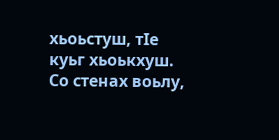хьоьстуш, тIе куьг хьоькхуш. Со стенах воьлу,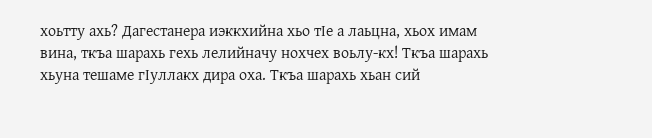хоьтту ахь? Дагестанера иэккхийна хьо тIе а лаьцна, хьох имам вина, ткъа шарахь гехь лелийначу нохчех воьлу-кх! Ткъа шарахь хьуна тешаме гIуллакх дира оха. Ткъа шарахь хьан сий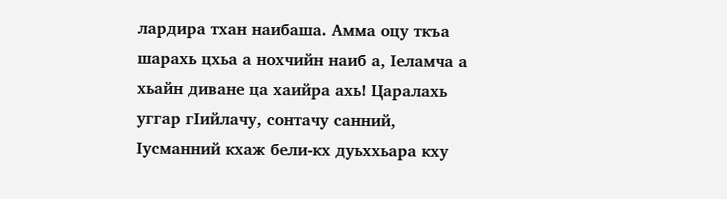лардира тхан наибаша. Амма оцу ткъа шарахь цхьа а нохчийн наиб а, Iеламча а хьайн диване ца хаийра ахь! Царалахь уггар гIийлачу, сонтачу санний, Iусманний кхаж бели-кх дуьххьара кху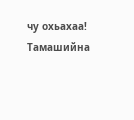чу охьахаа! Тамашийна